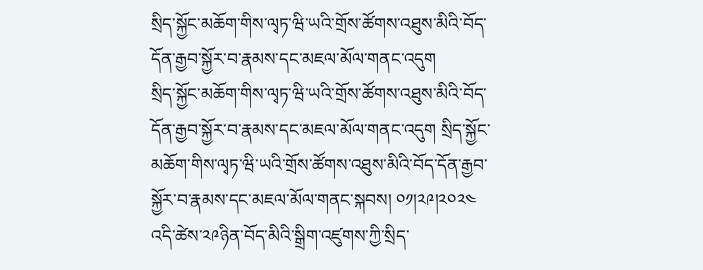སྲིད་སྐྱོང་མཆོག་གིས་ལྭཏ་ཝི་ཡའི་གྲོས་ཚོགས་འཐུས་མིའི་བོད་དོན་རྒྱབ་སྐྱོར་བ་རྣམས་དང་མཇལ་མོལ་གནང་འདུག
སྲིད་སྐྱོང་མཆོག་གིས་ལྭཏ་ཝི་ཡའི་གྲོས་ཚོགས་འཐུས་མིའི་བོད་དོན་རྒྱབ་སྐྱོར་བ་རྣམས་དང་མཇལ་མོལ་གནང་འདུག སྲིད་སྐྱོང་མཆོག་གིས་ལྭཏ་ཝི་ཡའི་གྲོས་ཚོགས་འཐུས་མིའི་བོད་དོན་རྒྱབ་སྐྱོར་བ་རྣམས་དང་མཇལ་མོལ་གནང་སྐབས། ༠༡།༢༩།༢༠༢༤
འདི་ཚེས་༢༩ཉིན་བོད་མིའི་སྒྲིག་འཛུགས་ཀྱི་སྲིད་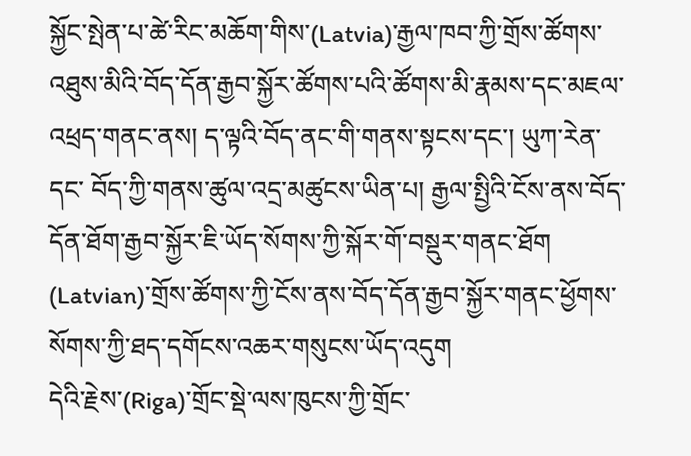སྐྱོང་སྤེན་པ་ཚེ་རིང་མཆོག་གིས་(Latvia)་རྒྱལ་ཁབ་ཀྱི་གྲོས་ཚོགས་འཐུས་མིའི་བོད་དོན་རྒྱབ་སྐྱོར་ཚོགས་པའི་ཚོགས་མི་རྣམས་དང་མཇལ་འཕྲད་གནང་ནས། ད་ལྟའི་བོད་ནང་གི་གནས་སྟངས་དང་། ཡུཀ་རེན་དང་ བོད་ཀྱི་གནས་ཚུལ་འདྲ་མཚུངས་ཡིན་པ། རྒྱལ་སྤྱིའི་ངོས་ནས་བོད་དོན་ཐོག་རྒྱབ་སྐྱོར་ཇི་ཡོད་སོགས་ཀྱི་སྐོར་གོ་བསྡུར་གནང་ཐོག (Latvian)་གྲོས་ཚོགས་ཀྱི་ངོས་ནས་བོད་དོན་རྒྱབ་སྐྱོར་གནང་ཕྱོགས་སོགས་ཀྱི་ཐད་དགོངས་འཆར་གསུངས་ཡོད་འདུག
དེའི་རྗེས་(Riga)་གྲོང་སྡེ་ལས་ཁུངས་ཀྱི་གྲོང་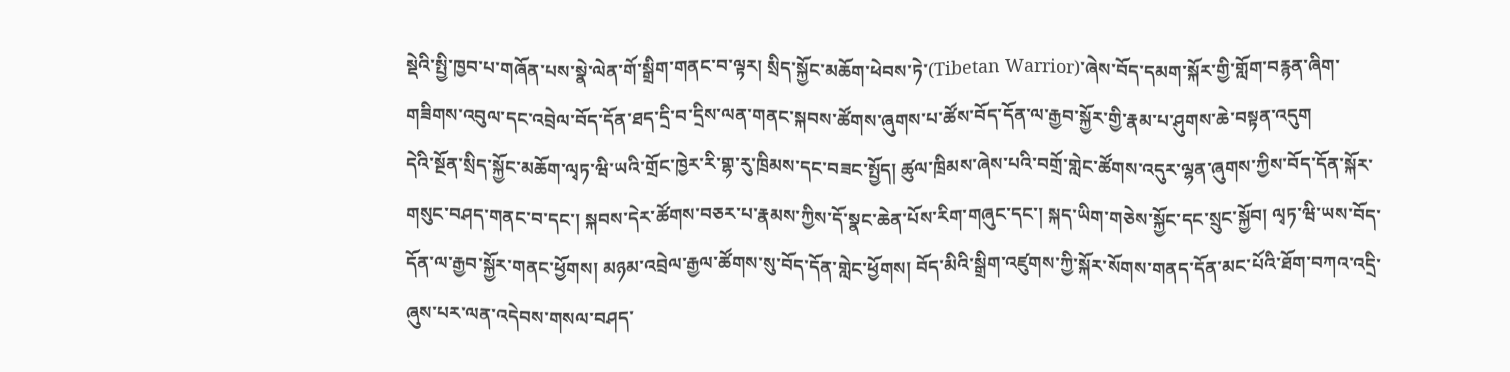སྡེའི་སྤྱི་ཁྱབ་པ་གཞོན་པས་སྣེ་ལེན་གོ་སྒྲིག་གནང་བ་ལྟར། སྲིད་སྐྱོང་མཆོག་ཕེབས་ཏེ་(Tibetan Warrior)་ཞེས་བོད་དམག་སྐོར་གྱི་གློག་བརྙན་ཞིག་གཟིགས་འབུལ་དང་འབྲེལ་བོད་དོན་ཐད་དྲི་བ་དྲིས་ལན་གནང་སྐབས་ཚོགས་ཞུགས་པ་ཚོས་བོད་དོན་ལ་རྒྱབ་སྐྱོར་གྱི་རྣམ་པ་ཤུགས་ཆེ་བསྟན་འདུག
དེའི་སྔོན་སྲིད་སྐྱོང་མཆོག་ལྭཏ་ཝི་ཡའི་གྲོང་ཁྱེར་རི་གྷ་རུ་ཁྲིམས་དང་བཟང་སྤྱོད། ཚུལ་ཁྲིམས་ཞེས་པའི་བགྲོ་གླེང་ཚོགས་འདུར་ལྷན་ཞུགས་ཀྱིས་བོད་དོན་སྐོར་གསུང་བཤད་གནང་བ་དང་། སྐབས་དེར་ཚོགས་བཅར་པ་རྣམས་ཀྱིས་དོ་སྣང་ཆེན་པོས་རིག་གཞུང་དང་། སྐད་ཡིག་གཅེས་སྐྱོང་དང་སྲུང་སྐྱོབ། ལྭཏ་ཝི་ཡས་བོད་དོན་ལ་རྒྱབ་སྐྱོར་གནང་ཕྱོགས། མཉམ་འབྲེལ་རྒྱལ་ཚོགས་སུ་བོད་དོན་གླེང་ཕྱོགས། བོད་མིའི་སྒྲིག་འཛུགས་ཀྱི་སྐོར་སོགས་གནད་དོན་མང་པོའི་ཐོག་བཀའ་འདྲི་ཞུས་པར་ལན་འདེབས་གསལ་བཤད་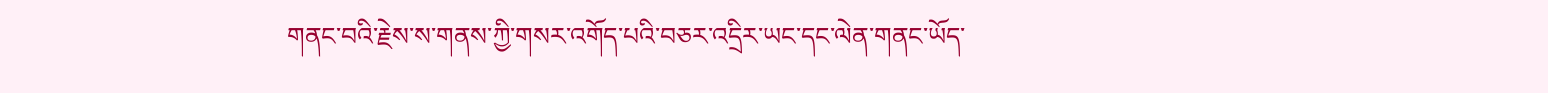གནང་བའི་རྗེས་ས་གནས་ཀྱི་གསར་འགོད་པའི་བཅར་འདྲིར་ཡང་དང་ལེན་གནང་ཡོད་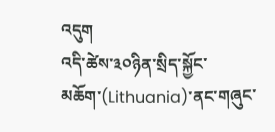འདུག
འདི་ཚེས་༣༠ཉིན་སྲིད་སྐྱོང་མཆོག་(Lithuania)་ནང་གཞུང་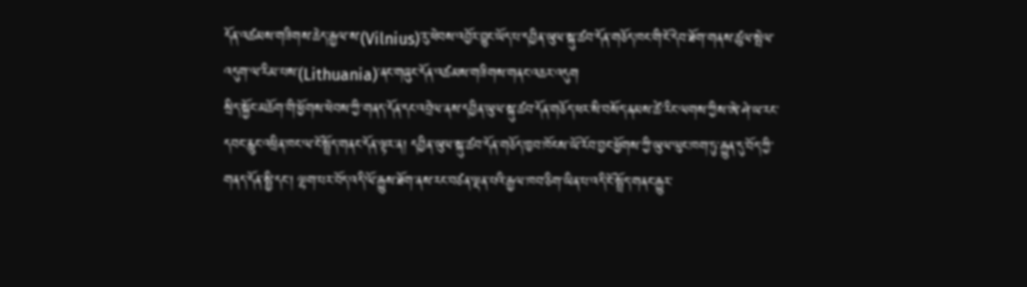དོན་འཚམས་གཟིགས་ཆེད་རྒྱལ་ས་(Vilnius)་རུ་ཕེབས་འབྱོར་བྱུང་ཡོད་པ་དབྱིན་ཡུལ་སྐུ་ཚབ་དོན་གཅོད་ཁང་གི་ངོ་དེབ་ཐོག་གནས་ཚུལ་སྤེལ་འདུག་ལ་རིམ་པས་(Lithuania)་ནང་གཞུང་དོན་འཚམས་གཟིགས་གནང་འཆར་འདུག
སྲིད་སྐྱོང་མཆོག་གི་ཕྱོགས་ཕེབས་ཀྱི་གནད་དོན་དང་འབྲེལ་ནས་དབྱིན་ཡུལ་སྐུ་ཚབ་དོན་གཅོད་ཕར་སི་བསོད་ནམས་ཚེ་རིང་ལགས་ཀྱིས་ཨེ་ཤེ་ཡ་རང་དབང་རླུང་འཕྲིན་ཁང་ལ་ངོ་སྤྲོད་གནང་དོན་ལྟར་ན། དབྱིན་ཡུལ་སྐུ་ཚབ་དོན་གཅོད་ཁྱབ་ཁོངས་ཡོ་རོབ་བྱང་ཕྱོགས་ཀྱི་ཡུལ་ལུང་ཁག་ཏུ་རྒྱུན་དུ་བོད་ཀྱི་གནད་དོན་སྤྱི་དང་། ལྷག་པར་བོད་འདི་ལོ་རྒྱུས་ཐོག་ནས་རང་བཙན་ལྡན་པའི་རྒྱལ་ཁབ་ཅིག་ཡིན་པ་འདི་ངོ་སྤྲོད་གནང་རྒྱུར་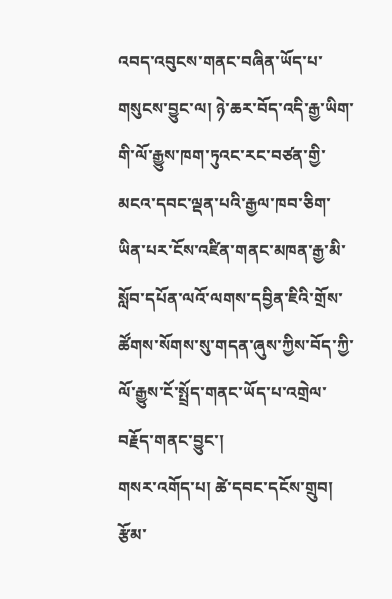འབད་འབུངས་གནང་བཞིན་ཡོད་པ་གསུངས་བྱུང་ལ། ཉེ་ཆར་བོད་འདི་རྒྱ་ཡིག་གི་ལོ་རྒྱུས་ཁག་ཏུའང་རང་བཙན་གྱི་མངའ་དབང་ལྡན་པའི་རྒྱལ་ཁབ་ཅིག་ཡིན་པར་ངོས་འཛིན་གནང་མཁན་རྒྱ་མི་སློབ་དཔོན་ལའོ་ལགས་དབྱིན་ཇིའི་གྲོས་ཚོགས་སོགས་སུ་གདན་ཞུས་ཀྱིས་བོད་ཀྱི་ལོ་རྒྱུས་ངོ་སྤྲོད་གནང་ཡོད་པ་འགྲེལ་བརྗོད་གནང་བྱུང་།
གསར་འགོད་པ། ཚེ་དབང་དངོས་གྲུབ།
རྩོམ་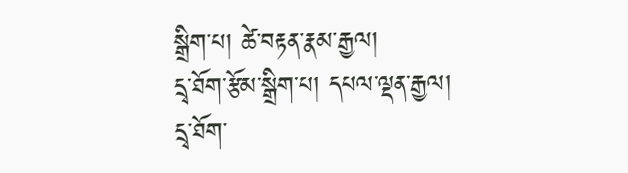སྒྲིག་པ། ཚེ་བརྟན་རྣམ་རྒྱལ།
དྲྭ་ཐོག་རྩོམ་སྒྲིག་པ། དཔལ་ལྡན་རྒྱལ།
དྲྭ་ཐོག་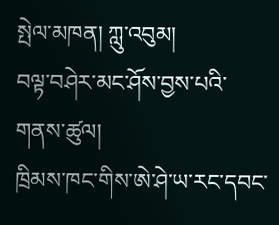སྤེལ་མཁན། ཀླུ་འབུམ།
བལྟ་བཤེར་མང་ཤོས་བྱས་པའི་གནས་ཚུལ།
ཁྲིམས་ཁང་གིས་ཨེ་ཤེ་ཡ་རང་དབང་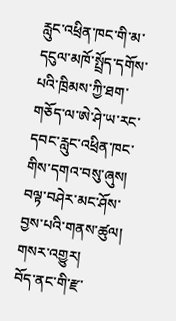རླུང་འཕྲིན་ཁང་གི་མ་དངུལ་མཁོ་སྤྲོད་དགོས་པའི་ཁྲིམས་ཀྱི་ཐག་གཅོད་ལ་ཨེ་ཤེ་ཡ་རང་དབང་རླུང་འཕྲིན་ཁང་གིས་དགའ་བསུ་ཞུས།
བལྟ་བཤེར་མང་ཤོས་བྱས་པའི་གནས་ཚུལ།
གསར་འགྱུར།
བོད་ནང་གི་རྫ་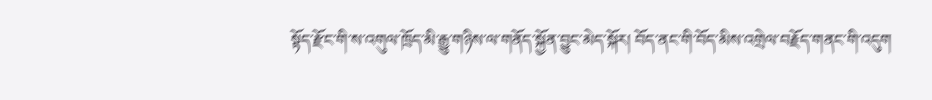སྟོད་རྫོང་གི་ས་འགུལ་ཁྲོད་མི་རྒྱུ་གཉིས་ལ་གནོད་སྐྱོན་བྱུང་མེད་སྐོར། བོད་ནང་གི་བོད་མིས་འགྲེལ་བརྗོད་གནང་གི་འདུག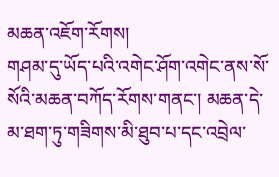མཆན་འཇོག་རོགས།
གཤམ་དུ་ཡོད་པའི་འགེང་ཤོག་འགེང་ནས་སོ་སོའི་མཆན་བཀོད་རོགས་གནང་། མཆན་དེ་མ་ཐག་ཏུ་གཟིགས་མི་ཐུབ་པ་དང་འབྲེལ་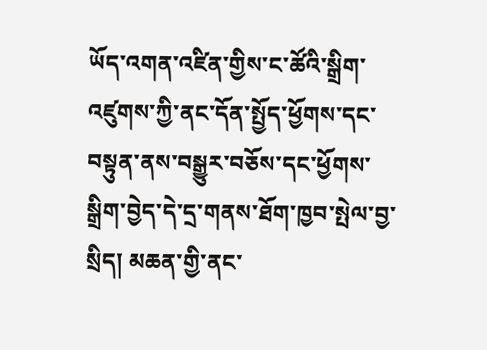ཡོད་འགན་འཛིན་གྱིས་ང་ཚོའི་སྒྲིག་འཛུགས་ཀྱི་ནང་དོན་སྤྱོད་ཕྱོགས་དང་བསྟུན་ནས་བསྒྱུར་བཅོས་དང་ཕྱོགས་སྒྲིག་བྱེད་དེ་དྲ་གནས་ཐོག་ཁྱབ་སྤེལ་བྱ་སྲིད། མཆན་གྱི་ནང་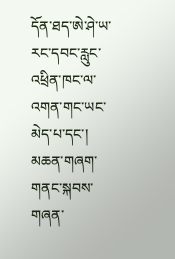དོན་ཐད་ཨེ་ཤེ་ཡ་རང་དབང་རླུང་འཕྲིན་ཁང་ལ་འགན་གང་ཡང་མེད་པ་དང་། མཆན་གཞག་གནང་སྐབས་གཞན་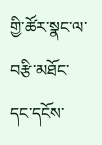གྱི་ཚོར་སྣང་ལ་བརྩི་མཐོང་དང་དངོས་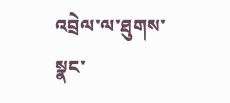འབྲེལ་ལ་ཐུགས་སྣང་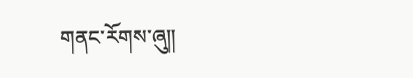གནང་རོགས་ཞུ༎